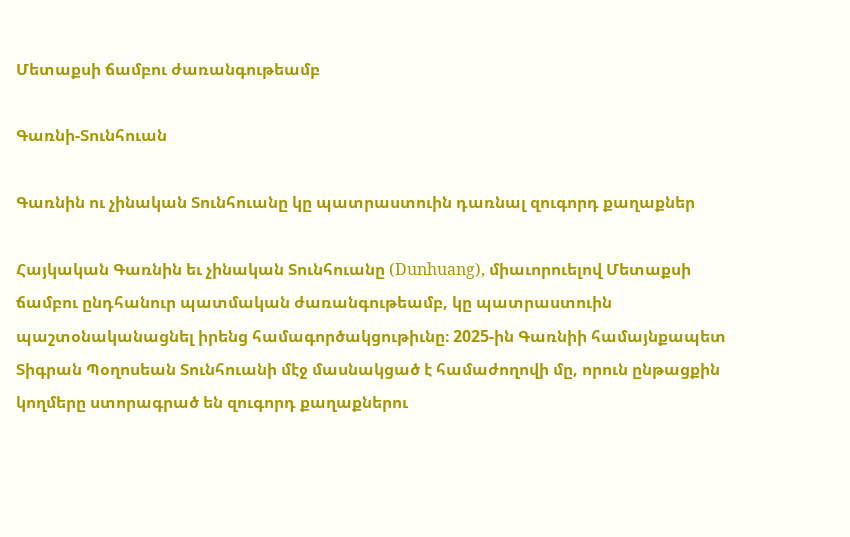Մետաքսի ճամբու ժառանգութեամբ

Գառնի-Տունհուան

Գառնին ու չինական Տունհուանը կը պատրաստուին դառնալ զուգորդ քաղաքներ

Հայկական Գառնին եւ չինական Տունհուանը (Dunhuang), միաւորուելով Մետաքսի ճամբու ընդհանուր պատմական ժառանգութեամբ, կը պատրաստուին պաշտօնականացնել իրենց համագործակցութիւնը։ 2025-ին Գառնիի համայնքապետ Տիգրան Պօղոսեան Տունհուանի մէջ մասնակցած է համաժողովի մը, որուն ընթացքին կողմերը ստորագրած են զուգորդ քաղաքներու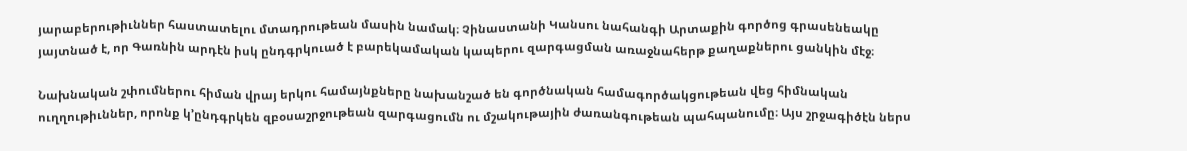յարաբերութիւններ հաստատելու մտադրութեան մասին նամակ։ Չինաստանի Կանսու նահանգի Արտաքին գործոց գրասենեակը յայտնած է, որ Գառնին արդէն իսկ ընդգրկուած է բարեկամական կապերու զարգացման առաջնահերթ քաղաքներու ցանկին մէջ։

Նախնական շփումներու հիման վրայ երկու համայնքները նախանշած են գործնական համագործակցութեան վեց հիմնական ուղղութիւններ, որոնք կ՚ընդգրկեն զբօսաշրջութեան զարգացումն ու մշակութային ժառանգութեան պահպանումը։ Այս շրջագիծէն ներս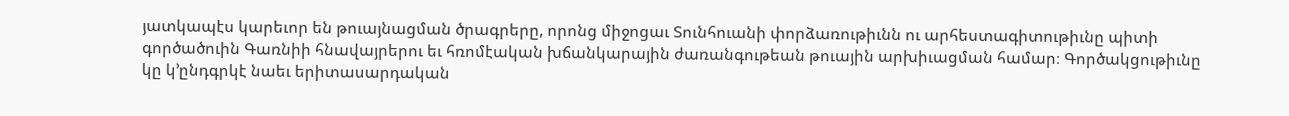յատկապէս կարեւոր են թուայնացման ծրագրերը, որոնց միջոցաւ Տունհուանի փորձառութիւնն ու արհեստագիտութիւնը պիտի գործածուին Գառնիի հնավայրերու եւ հռոմէական խճանկարային ժառանգութեան թուային արխիւացման համար։ Գործակցութիւնը կը կ՚ընդգրկէ նաեւ երիտասարդական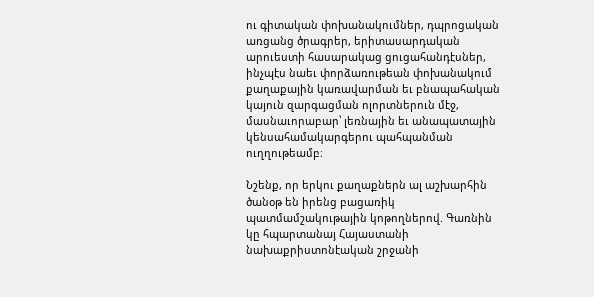ու գիտական փոխանակումներ, դպրոցական առցանց ծրագրեր, երիտասարդական արուեստի հասարակաց ցուցահանդէսներ, ինչպէս նաեւ փորձառութեան փոխանակում քաղաքային կառավարման եւ բնապահական կայուն զարգացման ոլորտներուն մէջ, մասնաւորաբար՝ լեռնային եւ անապատային կենսահամակարգերու պահպանման ուղղութեամբ։

Նշենք, որ երկու քաղաքներն ալ աշխարհին ծանօթ են իրենց բացառիկ պատմամշակութային կոթողներով. Գառնին կը հպարտանայ Հայաստանի նախաքրիստոնէական շրջանի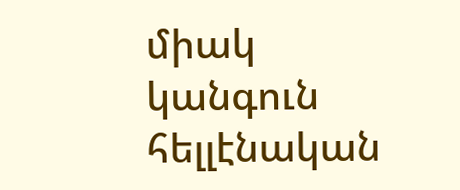միակ կանգուն հելլէնական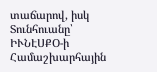տաճարով, իսկ Տունհուանը՝ ԻՒՆԷՍՔՕ-ի Համաշխարհային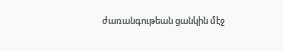ժառանգութեան ցանկին մէջ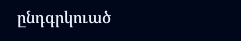ընդգրկուած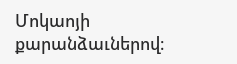Մոկաոյի քարանձաւներով։